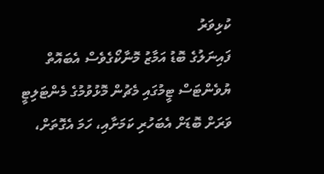ކުޅިވަރު
ފައިނަލުގެ ބޮޑު އަމާޒު މޮނާކޯގެވެސް އެބައޮތް
ޔުވެންޓަސް ޓީމުގައި މެޗުން މޮޅުވުމުގެ މެންޓަލިޓީ ވަރަށް ބޮޑަށް އެބަހުރި ކަމަށާއި، ހަމަ އެގޮތަށް،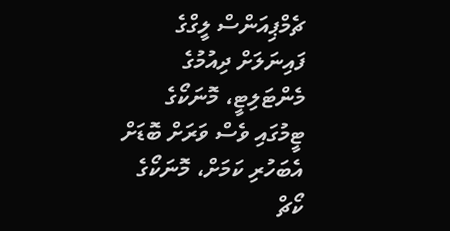ޗެމްޕިއަންސް ލީގްގެ ފައިނަލަށް ދިއުމުގެ މެންޓަލިޓީ، މޮނަކޯގެ ޓީމުގައި ވެސް ވަރަށް ބޮޑަށް އެބަހުރި ކަމަށް، މޮނަކޯގެ ކޯޗް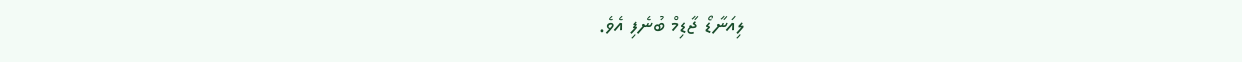ލިއަނާޑޯ ޖާޑިމް ބުނެފި އެވެ.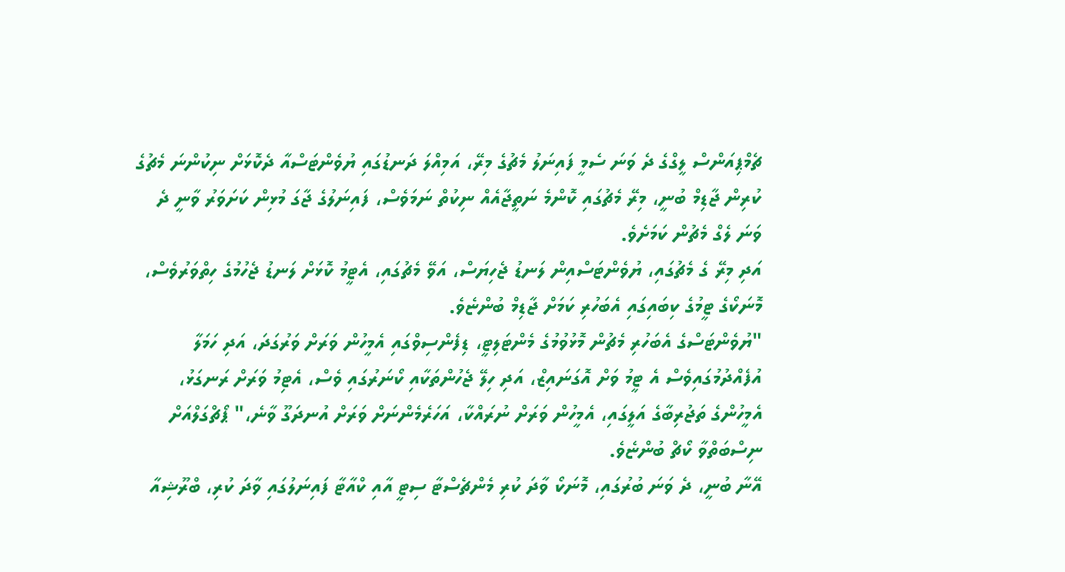ޗެމްޕިއަންސް ލީގްގެ ދެ ވަނަ ސެމީ ފައިނަލު މެޗުގެ މިރޭ، އަމިއްލަ ދަނޑުގައި ޔުވެންޓަސްއާ ދެކޮޅަށް ނިކުންނަ މެޗުގެ ކުރިން ޖާޑިމް ބުނީ، މިރޭ މެޗުގައި ކޮންމެ ނަތީޖާއެއް ނިކުތް ނަމަވެސް، ފައިނަލުގެ ޖާގަ މުޅިން ކަށަވަރު ވާނީ ދެ ވަނަ ލެގް މެޗުން ކަމަށެވެ.
އަދި މިރޭ ގެ މެޗުގައި، ޔުވެންޓަސްއިން ލަނޑު ޖެހިޔަސް، އަވޭ މެޗުގައި، އެޓީމު ކޮޅަށް ލަނޑު ޖެހުމުގެ ހިތްވަރުވެސް، މޮނަކޯގެ ޓީމުގެ ކިބައިގައި އެބަހުރި ކަމަށް ޖާޑިމް ބުންޏެވެ.
"ޔުވެންޓަސްގެ އެބަހުރި މެޗުން މޮޅުވުމުގެ މެންޓަލިޓީ، ޑިފެންސިވްގައި އެމީހުން ވަރަށް ވަރުގަދަ، އަދި ހަމަލާ އުފެއްދުމުގައިވެސް އެ ޓީމު ވަށް އޮގަނައިޒް، އަދި ހިލޭ ޖެހުންތަކާއި ކޯނަރުގައި ވެސް، އެޓިމު ވަރަށް ރަނގަޅު، އެމީހުންގެ ތަޖުރިބާގެ އަލީގައި، އެމީހުން ވަރަށް ނުރައްކާ، އަހަރެމެންނަށް ވަރަށް އުނދަގޫ ވާނެ،" ޕޯޗްގަލްއަށް ނިސްބަތްވާ ކޯޗް ބުންޏެވެ.
އޭނާ ބުނީ، ދެ ވަނަ ބުރުގައި، މޮނަކޯ ވާދަ ކުރި މެންޗެސްޓާ ސިޓީ އާއި ކްއާޓާ ފައިނަލުގައި ވާދަ ކުރި، ބްރޫޝިއާ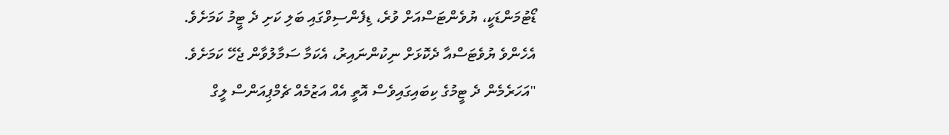ޑޯޓުމަންޑަކީ، ޔުވެންޓަސްއަށް ވުރެ، ޑިފެންސިވްގައި ބަލި ކަށި ދެ ޓީމު ކަމަށެވެ. އެހެންވެ ޔުވެޓަސްއާ ދެކޮޅަށް ނިކުންނައިރު، އެކަމާ ސަމާލުވާން ޖެހޭ ކަމަށެވެ.
"އަހަރެމެން ދެ ޓީމުގެ ކިބައިގައިވެސް އޮތީ އެއް އަޒުމެއް ޗެމްޕިއަންސް ލީގް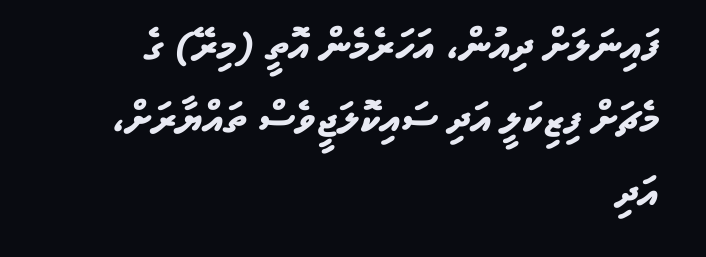ފައިނަލަށް ދިއުން، އަހަރެމެން އޮތީ (މިރޭ) ގެ މެޗަށް ފިޒިކަލީ އަދި ސައިކޮލަޖީވެސް ތައްޔާރަށް، އަދި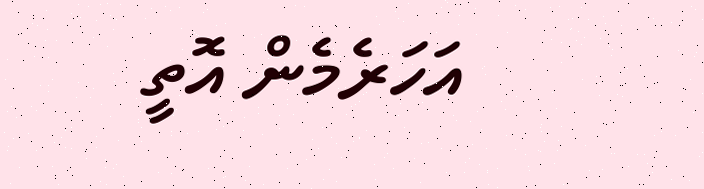އަހަރެމެން އޮތީ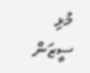މުޅި ސީޒަން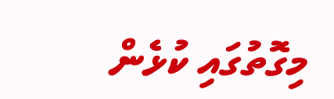މިގޮތުގައި ކުޅެން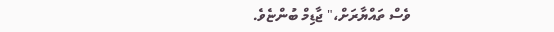ވެސް ތައްޔާރަށް،" ޖާޑިމް ބުންޏެވެ.